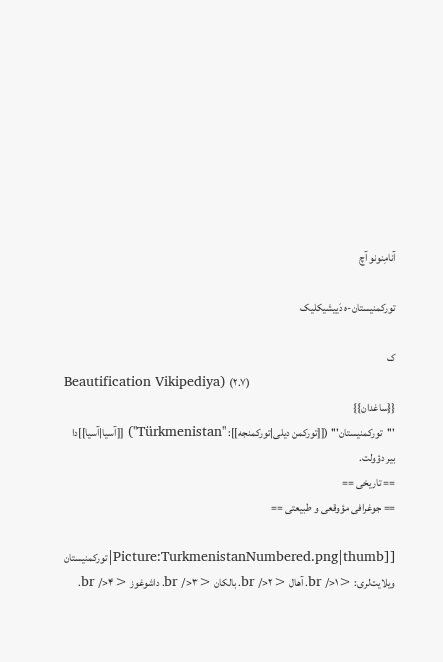آنامِنونو آچ

تورکمنیستان-ه دَییشیکلیک

ک
Beautification Vikipediya) (۲.۷)
{{ساغدان}}
'''تورکمنیستان''' ([[تورکمن دیلی|تورکمنجه]]: ''Türkmenistan'') [[آسیا|آسیا]]دا بیر دؤولت.
== تاریخی ==
== جوغرافی مؤوقعی و طبیعتی ==

[[Picture:TurkmenistanNumbered.png|thumb|تورکمنیستان ویلایت‌لری: <br />۱. آهال <br />۲. بالکان <br />۳. داشوغوز <br />۴.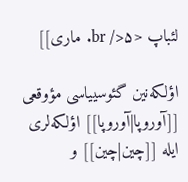لئباپ <br />۵. ماری]]

اؤلکه‌نین گئوسییاسی مؤوقعی [[آوروپا|آوروپا]] اؤلکه‌لری ایله [[چین|چین]] و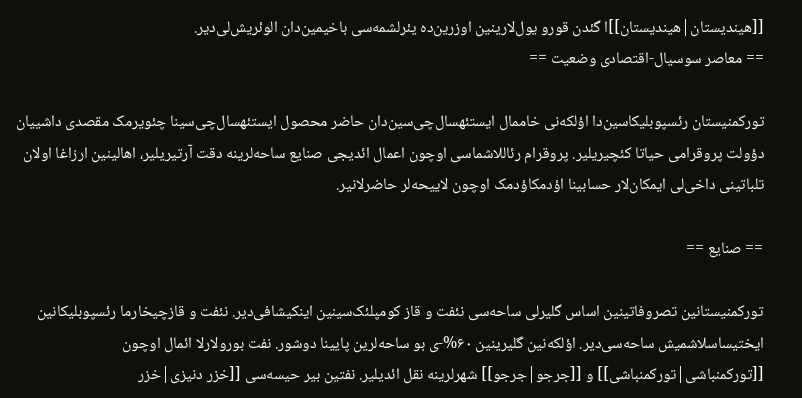[[هیندیستان|هیندیستان]]ا گئدن قورو یول‌لارینین اوزرین‌ده یئرلشمه‌سی باخیمین‌دان الوئریش‌لی‌دیر.
== معاصر سوسیال-اقتصادی وضعیت ==

تورکمنیستان رئسپوبلیکاسین‌دا اؤلکه‌نی خاممال ایستئهسال‌چی‌سین‌دان حاضر محصول ایستئهسال‌چی‌سینا چئویرمک مقصدی داشییان دؤولت پروقرامی حیاتا کئچیریلیر. پروقرام رئاللاشماسی اوچون اعمال ائدیجی صنایع ساحه‌لرینه دقت آرتیریلیر، اهالینین ارزاغا اولان تلباتینی داخی‌لی ایمکان‌لار حسابینا اؤد‌مکاؤدمک اوچون لاییحه‌لر حاضرلانیر.

== صنایع ==

تورکمنیستانین تصروفاتینین اساس گلیرلی ساحه‌سی نئفت و قاز کومپلئک‌سینین اینکیشافی‌دیر. نئفت و قازچیخارما رئسپوبلیکانین ایختیساسلاشمیش ساحه‌سی‌دیر. اؤلکه‌نین گلیرینین ۶۰%-ی بو ساحه‌لرین پایینا دوشور. نفت بورولارلا ائمال اوچون [[تورکمنباشی|تورکمنباشی]] و [[جرجو|جرجو]] شهرلرینه نقل ائدیلیر. نفتین بیر حیسه‌سی [[خزر دنیزی|خزر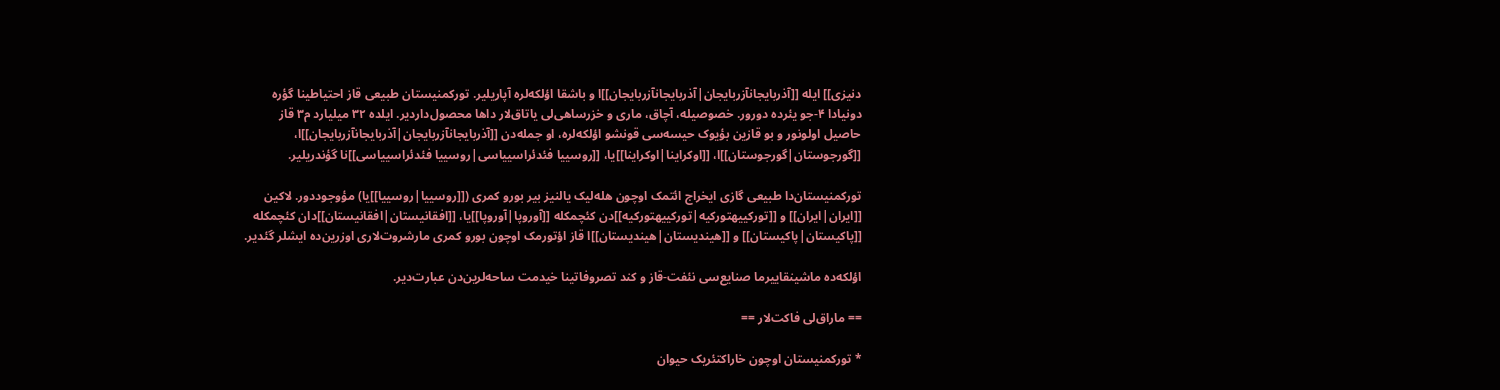دنیزی]] ایله [[آذربایجانآزربایجان|آذربایجانآزربایجان]]ا و باشقا اؤلکه‌لره آپاریلیر. تورکمنیستان طبیعی قاز احتیاطینا گؤره دونیادا ۴-جو یئرده دورور. خصوصیله، آچاق، ماری و خزرساهی‌لی یاتاق‌لار داها محصول‌داردیر. ایلده ۳۲ میلیارد م۳ قاز حاصیل اولونور و بو قازین بؤیوک حیسه‌سی قونشو اؤلکه‌لره، او جمله‌دن [[آذربایجانآزربایجان|آذربایجانآزربایجان]]ا، [[گورجوستان|گورجوستان]]ا، [[اوکراینا|اوکراینا]]یا، [[روسییا فئدئراسییاسی|روسییا فئدئراسییاسی]]نا گؤندریلیر.

تورکمنیستان‌دا طبیعی گازی ایخراج ائتمک اوچون هله‌لیک یالنیز بیر بورو کمری ([[روسییا|روسییا]]یا) مؤوجوددور. لاکین [[ایران|ایران]] و [[تورکییهتورکیه|تورکییهتورکیه]]دن کئچمکله [[آوروپا|آوروپا]]یا، [[افقانیستان|افقانیستان]]دان کئچمکله [[پاکیستان|پاکیستان]] و [[هیندیستان|هیندیستان]]ا قاز اؤتورمک اوچون بورو کمری مارشروت‌لاری اوزرین‌ده ایشلر گئدیر.

اؤلکه‌ده ماشینقاییرما صنایع‌سی نئفت-قاز و کند تصروفاتینا خیدمت ساحه‌لرین‌دن عبارت‌دیر.

== ماراق‌لی فاکت‌لار ==

* تورکمنیستان اوچون خاراکتئریک حیوان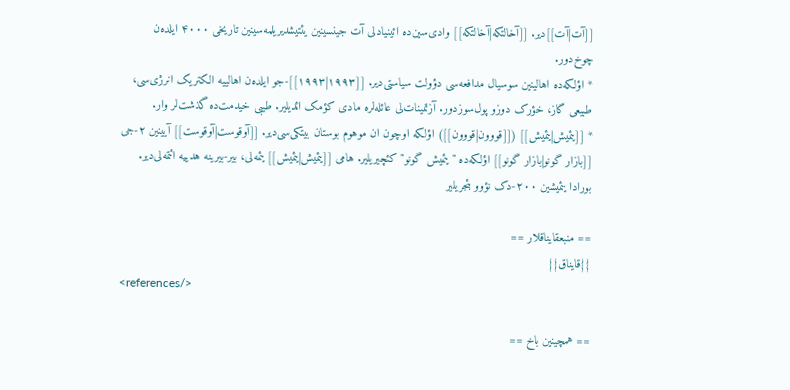[[آت|آت]]دیر. [[آخالتکه|آخالتکه]] وادی‌سین‌ده ائینیادلی آت جینسینین یئتیشدیریلمه‌سینین تاریخی ۴۰۰۰ ایلده‌ن چوخ‌دور.
* اؤلکه‌ده اهالینین سوسیال مدافعه‌سی دؤولت سیاستی‌دیر. [[۱۹۹۳|۱۹۹۳]]-جو ایلده‌ن اهالییه الکتریک انرژی‌سی، طبیعی گاز، خؤرک دوزو پول‌سوزدور. آزتمینات‌لی عائله‌لره مادی کؤمک ائدیلیر. طیبی خیدمت‌ده گذشت‌لر وار.
* [[یئمیش|یئمیش]] ([[قووون|قووون]]) اؤلکه اوچون ان موهوم بوستان بیتکی‌سی‌دیر. [[آوقوست|آوقوست]] آیینین ۲-جی [[بازار گونو|بازار گونو]] اؤلکه‌ده "یئمیش گونو" کئچیریلیر. هامی [[یئمیش|یئمیش]] یئمه‌لی، بیر-بیرینه هدییه ائتمه‌لی‌دیر. بورادا یئمیشین ۲۰۰-دک نؤوو بئجریلیر

== منبعقایناقلار ==
{{قایناق}}
<references/>

== همچینین باخ ==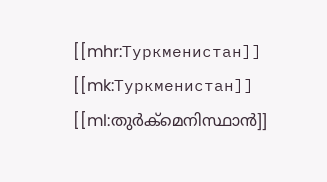[[mhr:Туркменистан]]
[[mk:Туркменистан]]
[[ml:തുർക്മെനിസ്ഥാൻ]]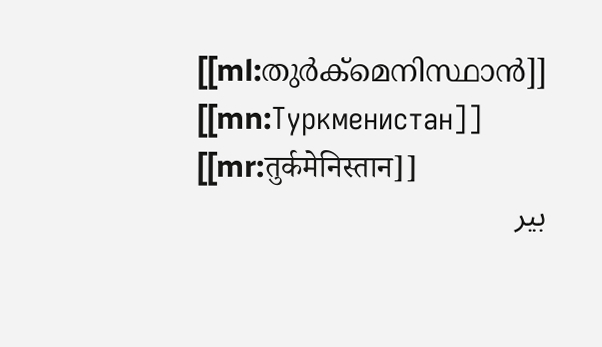[[ml:തുർക്‌മെനിസ്ഥാൻ]]
[[mn:Туркменистан]]
[[mr:तुर्कमेनिस्तान]]
بیر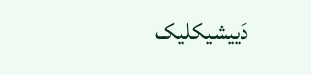دَییشیکلیک